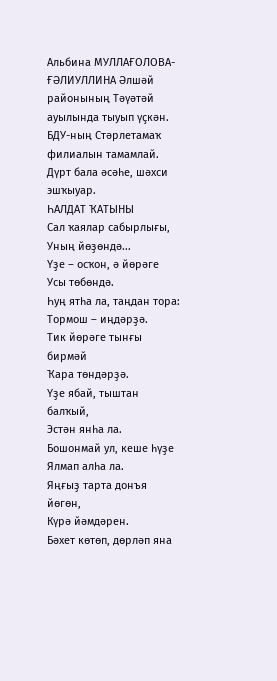Альбина МУЛЛАҒОЛОВА-ҒӘЛИУЛЛИНА Әлшәй районының Тәүәтәй ауылында тыуып үҫкән. БДУ-ның Стәрлетамаҡ филиалын тамамлай. Дүрт бала әсәһе, шәхси эшҡыуар.
ҺАЛДАТ ҠАТЫНЫ
Сал ҡаялар сабырлығы,
Уның йөҙөндә...
Үҙе – осҡон, ә йөрәге
Усы төбөндә.
Һуң ятһа ла, таңдан тора:
Тормош – иңдәрҙә.
Тик йөрәге тынғы бирмәй
Ҡара төндәрҙә.
Үҙе ябай, тыштан балҡый,
Эстән янһа ла.
Бошонмай ул, кеше һүҙе
Ялмап алһа ла.
Яңғыҙ тарта донъя йөгөн,
Күрә йәмдәрен.
Бәхет көтөп, дөрләп яна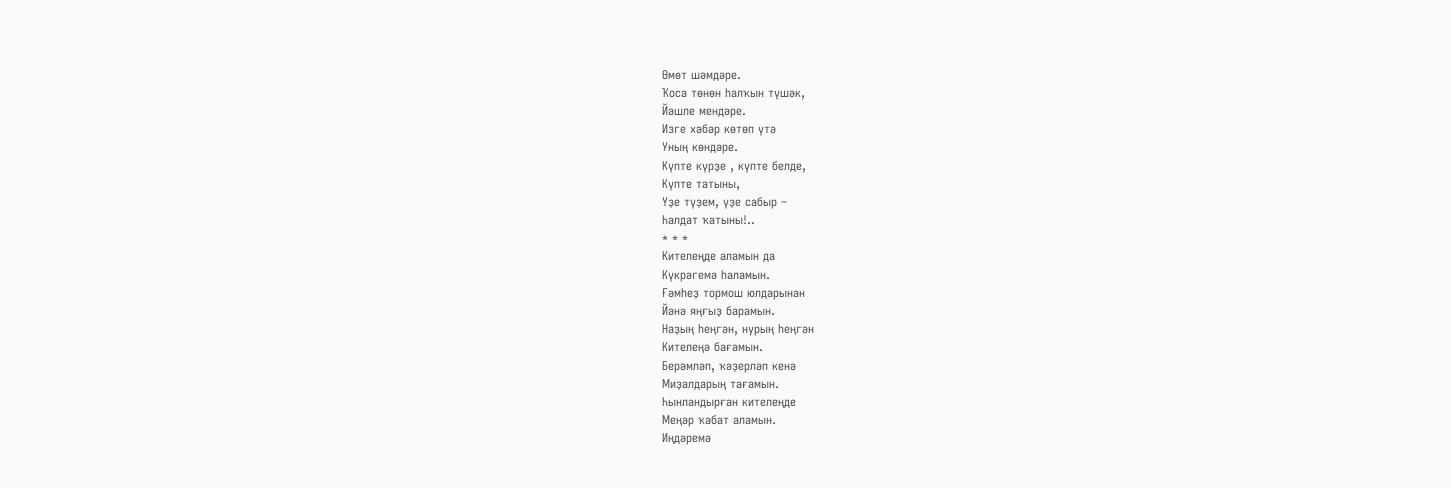Өмөт шәмдәре.
Ҡоса төнөн һалҡын түшәк,
Йәшле мендәре.
Изге хәбәр көтөп үтә
Уның көндәре.
Күпте күрҙе , күпте белде,
Күпте татыны,
Үҙе түҙем, үҙе сабыр –
Һалдат ҡатыны!..
* * *
Кителеңде аламын да
Күкрәгемә һаламын.
Ғәмһеҙ тормош юлдарынан
Йәнә яңғыҙ барамын.
Наҙың һеңгән, нурың һеңгән
Кителеңә бағамын.
Берәмләп, ҡәҙерләп кенә
Миҙалдарың тағамын.
Һынландырған кителеңде
Меңәр ҡабат аламын.
Иңдәремә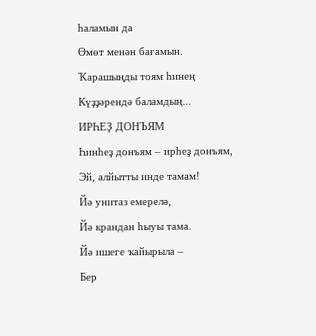һаламын да
Өмөт менән бағамын.
Ҡарашыңды тоям һинең
Күҙҙәрендә баламдың...
ИРҺЕҘ ДОНЪЯМ
Һинһеҙ донъям – ирһеҙ донъям,
Эй, алйытты инде тамам!
Йә унитаз емерелә,
Йә крандан һыуы тама.
Йә ишеге ҡайырыла –
Бер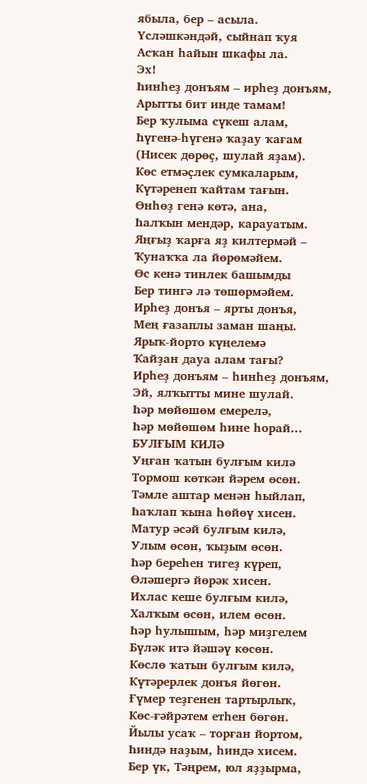ябыла, бер – асыла.
Үсләшкәндәй, сыйнап ҡуя
Асҡан һайын шкафы ла.
Эх!
Һинһеҙ донъям – ирһеҙ донъям,
Арытты бит инде тамам!
Бер ҡулыма сүкеш алам,
Һүгенә-һүгенә ҡаҙау ҡағам
(Нисек дөрөҫ, шулай яҙам).
Көс етмәҫлек сумкаларым,
Күтәренеп ҡайтам тағын.
Өнһөҙ генә көтә, ана,
Һалҡын мендәр, карауатым.
Яңғыҙ ҡарға яҙ килтермәй –
Ҡунаҡҡа ла йөрөмәйем.
Өс кенә тинлек башымды
Бер тингә лә төшөрмәйем.
Ирһеҙ донъя – ярты донъя,
Мең ғазаплы заман шаңы.
Ярыҡ-йорто күңелемә
Ҡайҙан дауа алам тағы?
Ирһеҙ донъям – һинһеҙ донъям,
Эй, ялҡытты мине шулай.
Һәр мөйөшөм емерелә,
Һәр мөйөшөм һине һорай...
БУЛҒЫМ КИЛӘ
Уңған ҡатын булғым килә
Тормош көткән йәрем өсөн.
Тәмле аштар менән һыйлап,
Һаҡлап ҡына һөйөү хисен.
Матур әсәй булғым килә,
Улым өсөн, ҡыҙым өсөн.
Һәр береһен тигеҙ күреп,
Өләшергә йөрәк хисен.
Ихлас кеше булғым килә,
Халҡым өсөн, илем өсөн.
Һәр һулышым, һәр миҙгелем
Бүләк итә йәшәү көсөн.
Көслө ҡатын булғым килә,
Күтәрерлек донъя йөгөн.
Ғүмер теҙгенен тартырлыҡ,
Көс-ғәйрәтем етһен бөгөн.
Йылы усаҡ – торған йортом,
Һиндә наҙым, һиндә хисем.
Бер үк, Тәңрем, юл яҙҙырма,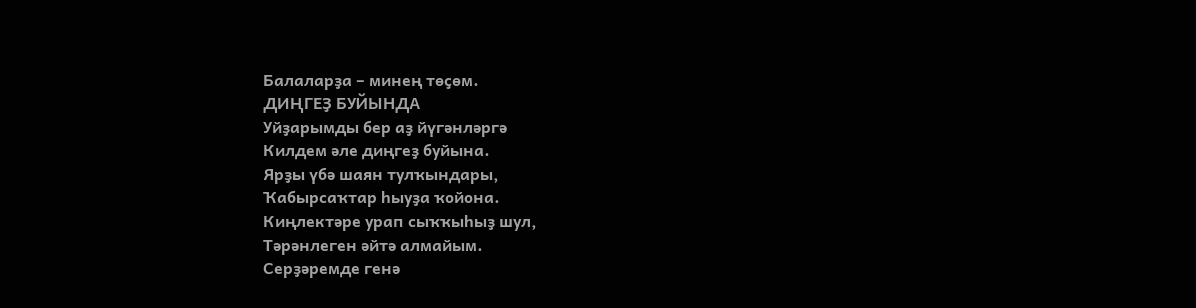Балаларҙа – минең төҫөм.
ДИҢГЕҘ БУЙЫНДА
Уйҙарымды бер аҙ йүгәнләргә
Килдем әле диңгеҙ буйына.
Ярҙы үбә шаян тулҡындары,
Ҡабырсаҡтар һыуҙа ҡойона.
Киңлектәре урап сыҡҡыһыҙ шул,
Тәрәнлеген әйтә алмайым.
Серҙәремде генә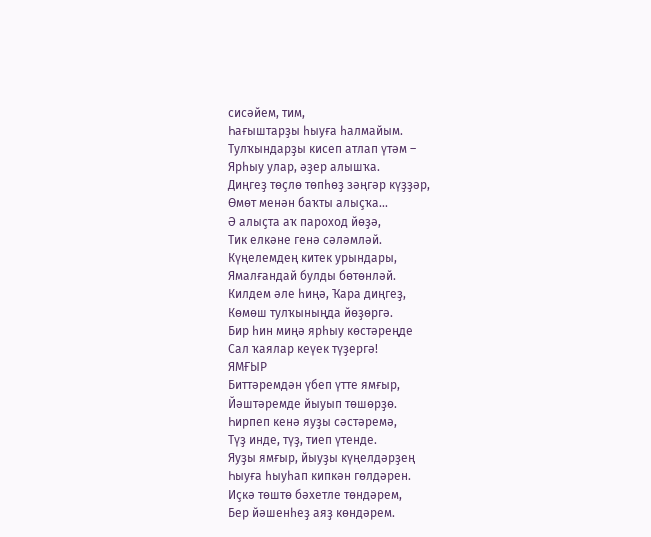сисәйем, тим,
Һағыштарҙы һыуға һалмайым.
Тулҡындарҙы кисеп атлап үтәм –
Ярһыу улар, әҙер алышҡа.
Диңгеҙ төҫлө төпһөҙ зәңгәр күҙҙәр,
Өмөт менән баҡты алыҫҡа...
Ә алыҫта аҡ пароход йөҙә,
Тик елкәне генә сәләмләй.
Күңелемдең китек урындары,
Ямалғандай булды бөтөнләй.
Килдем әле һиңә, Ҡара диңгеҙ,
Көмөш тулҡыныңда йөҙөргә.
Бир һин миңә ярһыу көстәреңде
Сал ҡаялар кеүек түҙергә!
ЯМҒЫР
Биттәремдән үбеп үтте ямғыр,
Йәштәремде йыуып төшөрҙө.
Һирпеп кенә яуҙы сәстәремә,
Түҙ инде, түҙ, тиеп үтенде.
Яуҙы ямғыр, йыуҙы күңелдәрҙең
Һыуға һыуһап кипкән гөлдәрен.
Иҫкә төштө бәхетле төндәрем,
Бер йәшенһеҙ аяҙ көндәрем.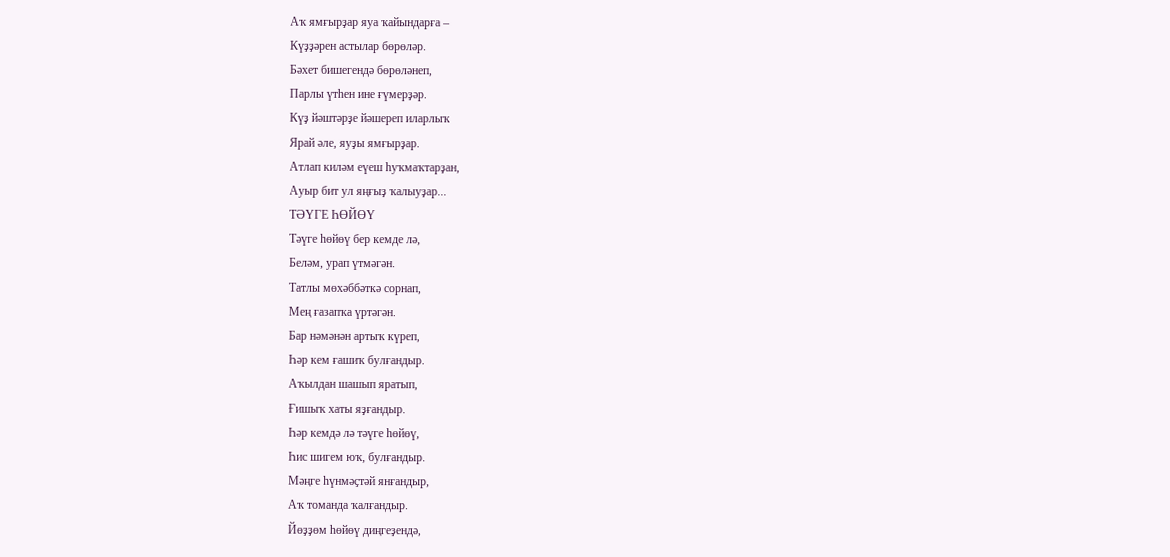Аҡ ямғырҙар яуа ҡайындарға –
Күҙҙәрен астылар бөрөләр.
Бәхет бишегендә бөрөләнеп,
Парлы үтһен ине ғүмерҙәр.
Күҙ йәштәрҙе йәшереп иларлыҡ
Ярай әле, яуҙы ямғырҙар.
Атлап киләм еүеш һуҡмаҡтарҙан,
Ауыр бит ул яңғыҙ ҡалыуҙар...
ТӘҮГЕ ҺӨЙӨҮ
Тәүге һөйөү бер кемде лә,
Беләм, урап үтмәгән.
Татлы мөхәббәткә сорнап,
Мең ғазапҡа үртәгән.
Бар нәмәнән артыҡ күреп,
Һәр кем ғашиҡ булғандыр.
Аҡылдан шашып яратып,
Ғишыҡ хаты яҙғандыр.
Һәр кемдә лә тәүге һөйөү,
Һис шигем юҡ, булғандыр.
Мәңге һүнмәҫтәй янғандыр,
Аҡ томанда ҡалғандыр.
Йөҙҙөм һөйөү диңгеҙендә,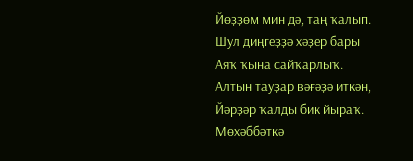Йөҙҙөм мин дә, таң ҡалып.
Шул диңгеҙҙә хәҙер бары
Аяҡ ҡына сайҡарлыҡ.
Алтын тауҙар вәғәҙә иткән,
Йәрҙәр ҡалды бик йыраҡ.
Мөхәббәткә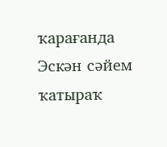ҡарағанда
Эскән сәйем ҡатыраҡ